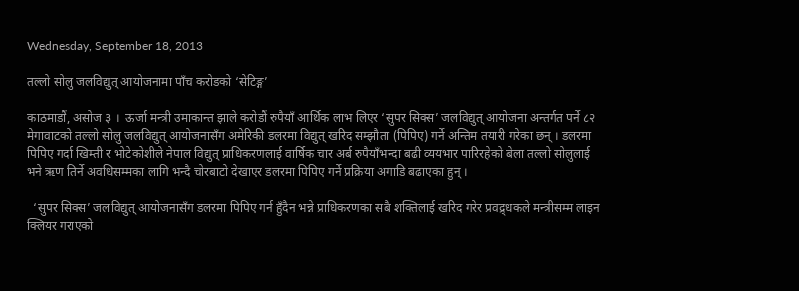Wednesday, September 18, 2013

तल्लो सोलु जलविद्युत् आयोजनामा पाँच करोडको ‘सेटिङ्ग’

काठमाडौं, असोज ३ ।  ऊर्जा मन्त्री उमाकान्त झाले करोडौं रुपैयाँ आर्थिक लाभ लिएर ‘सुपर सिक्स’ जलविद्युत् आयोजना अन्तर्गत पर्ने ८२ मेगावाटको तल्लो सोलु जलविद्युत् आयोजनासँग अमेरिकी डलरमा विद्युत् खरिद सम्झौता (पिपिए) गर्ने अन्तिम तयारी गरेका छन् । डलरमा पिपिए गर्दा खिम्ती र भोटेकोशीले नेपाल विद्युत् प्राधिकरणलाई वार्षिक चार अर्ब रुपैयाँभन्दा बढी व्ययभार पारिरहेको बेला तल्लो सोलुलाई भने ऋण तिर्ने अवधिसम्मका लागि भन्दै चोरबाटो देखाएर डलरमा पिपिए गर्ने प्रक्रिया अगाडि बढाएका हुन् ।

  ‘सुपर सिक्स’ जलविद्युत् आयोजनासँग डलरमा पिपिए गर्न हुँदैन भन्ने प्राधिकरणका सबै शक्तिलाई खरिद गरेर प्रवद्र्धकले मन्त्रीसम्म लाइन क्लियर गराएको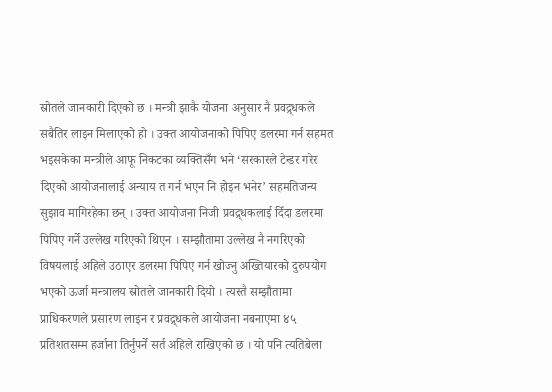स्रोतले जानकारी दिएको छ । मन्त्री झाकै योजना अनुसार नै प्रवद्र्धकले सबैतिर लाइन मिलाएको हो । उक्त आयोजनाको पिपिए डलरमा गर्न सहमत भइसकेका मन्त्रीले आफू निकटका व्यक्तिसँग भने ‘सरकारले टेन्डर गरेर दिएको आयोजनालाई अन्याय त गर्न भएन नि होइन भनेर’ सहमतिजन्य सुझाव मागिरहेका छन् । उक्त आयोजना निजी प्रवद्र्धकलाई दिँदा डलरमा पिपिए गर्ने उल्लेख गरिएको थिएन । सम्झौतामा उल्लेख नै नगरिएको विषयलाई अहिले उठाएर डलरमा पिपिए गर्न खोज्नु अख्तियारको दुरुपयोग भएको ऊर्जा मन्त्रालय स्रोतले जानकारी दियो । त्यस्तै सम्झौतामा प्राधिकरणले प्रसारण लाइन र प्रवद्र्धकले आयोजना नबनाएमा ४५ प्रतिशतसम्म हर्जाना तिर्नुपर्ने सर्त अहिले राखिएको छ । यो पनि त्यतिबेला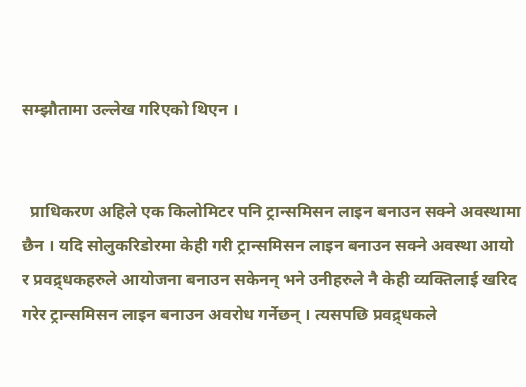सम्झौतामा उल्लेख गरिएको थिएन ।


  प्राधिकरण अहिले एक किलोमिटर पनि ट्रान्समिसन लाइन बनाउन सक्ने अवस्थामा छैन । यदि सोलुकरिडोरमा केही गरी ट्रान्समिसन लाइन बनाउन सक्ने अवस्था आयो र प्रवद्र्धकहरुले आयोजना बनाउन सकेनन् भने उनीहरुले नै केही व्यक्तिलाई खरिद गरेर ट्रान्समिसन लाइन बनाउन अवरोध गर्नेछन् । त्यसपछि प्रवद्र्धकले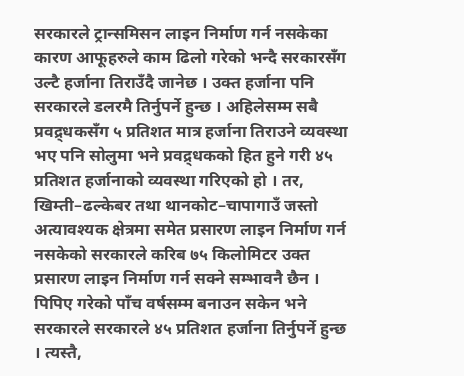सरकारले ट्रान्समिसन लाइन निर्माण गर्न नसकेका कारण आफूहरुले काम ढिलो गरेको भन्दै सरकारसँग उल्टै हर्जाना तिराउँदै जानेछ । उक्त हर्जाना पनि सरकारले डलरमै तिर्नुपर्ने हुन्छ । अहिलेसम्म सबै प्रवद्र्धकसँग ५ प्रतिशत मात्र हर्जाना तिराउने व्यवस्था भए पनि सोलुमा भने प्रवद्र्धकको हित हुने गरी ४५ प्रतिशत हर्जानाको व्यवस्था गरिएको हो । तर, खिम्ती–ढल्केबर तथा थानकोट–चापागाउँ जस्तो अत्यावश्यक क्षेत्रमा समेत प्रसारण लाइन निर्माण गर्न नसकेको सरकारले करिब ७५ किलोमिटर उक्त प्रसारण लाइन निर्माण गर्न सक्ने सम्भावनै छैन । पिपिए गरेको पाँच वर्षसम्म बनाउन सकेन भने सरकारले सरकारले ४५ प्रतिशत हर्जाना तिर्नुपर्ने हुन्छ । त्यस्तै,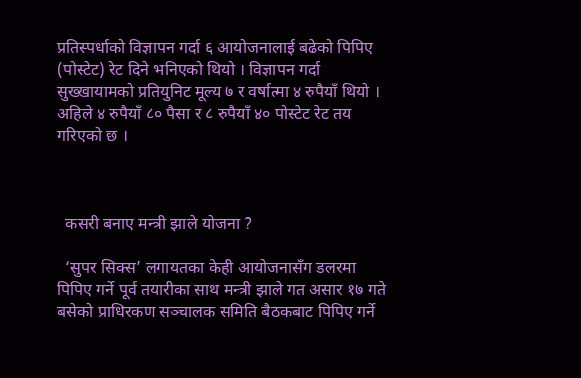प्रतिस्पर्धाको विज्ञापन गर्दा ६ आयोजनालाई बढेको पिपिए (पोस्टेट) रेट दिने भनिएको थियो । विज्ञापन गर्दा सुख्खायामको प्रतियुनिट मूल्य ७ र वर्षात्मा ४ रुपैयाँ थियो । अहिले ४ रुपैयाँ ८० पैसा र ८ रुपैयाँ ४० पोस्टेट रेट तय गरिएको छ ।



  कसरी बनाए मन्त्री झाले योजना ?

  ‘सुपर सिक्स’ लगायतका केही आयोजनासँग डलरमा पिपिए गर्ने पूर्व तयारीका साथ मन्त्री झाले गत असार १७ गते बसेको प्राधिरकण सञ्चालक समिति बैठकबाट पिपिए गर्ने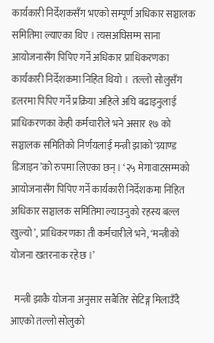कार्यकारी निर्देशकसँग भएको सम्पूर्ण अधिकार सञ्चालक समितिमा ल्याएका थिए । त्यसअघिसम्म साना आयोजनासँग पिपिए गर्ने अधिकार प्राधिकरणका कार्यकारी निर्देशकमा निहित थियो ।  तल्लो सोलुसँग डलरमा पिपिए गर्ने प्रक्रिया अहिले अघि बढाइनुलाई प्राधिकरणका केही कर्मचारीले भने असार १७ को सञ्चालक समितिको निर्णयलाई मन्त्री झाको ‘ग्र्याण्ड डिजाइन’को रुपमा लिएका छन् । ‘२५ मेगावाटसम्मको आयोजनासँग पिपिए गर्ने कार्यकारी निर्देशकमा निहित अधिकार सञ्चालक समितिमा ल्याउनुको रहस्य बल्ल खुल्यो’, प्राधिकरणका ती कर्मचारीले भने, ‘मन्त्रीको योजना खतरनाक रहेछ ।’

  मन्त्री झाकै योजना अनुसार सबैतिर सेटिङ्ग मिलाउँदै आएको तल्लो सोलुको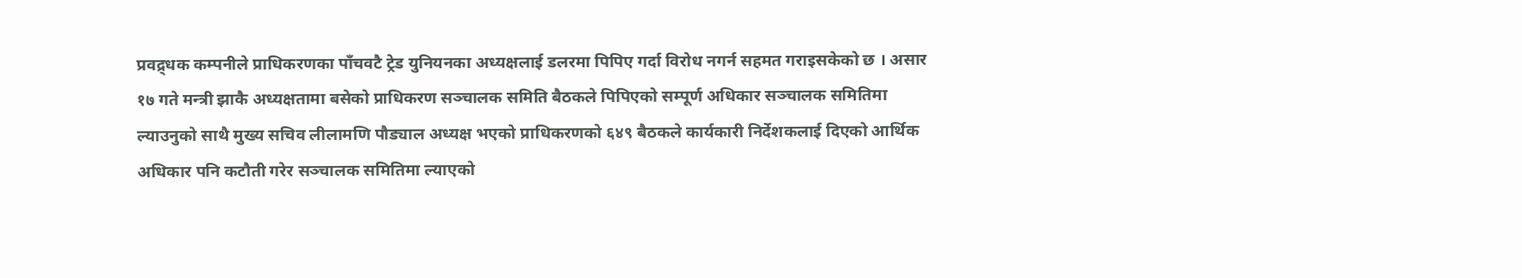प्रवद्र्धक कम्पनीले प्राधिकरणका पाँचवटै ट्रेड युनियनका अध्यक्षलाई डलरमा पिपिए गर्दा विरोध नगर्न सहमत गराइसकेको छ । असार १७ गते मन्त्री झाकै अध्यक्षतामा बसेको प्राधिकरण सञ्चालक समिति बैठकले पिपिएको सम्पूर्ण अधिकार सञ्चालक समितिमा ल्याउनुको साथै मुख्य सचिव लीलामणि पौड्याल अध्यक्ष भएको प्राधिकरणको ६४९ बैठकले कार्यकारी निर्देशकलाई दिएको आर्थिक अधिकार पनि कटौती गरेर सञ्चालक समितिमा ल्याएको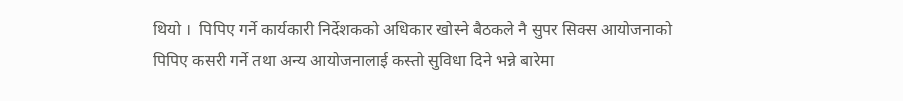थियो ।  पिपिए गर्ने कार्यकारी निर्देशकको अधिकार खोस्ने बैठकले नै सुपर सिक्स आयोजनाको पिपिए कसरी गर्ने तथा अन्य आयोजनालाई कस्तो सुविधा दिने भन्ने बारेमा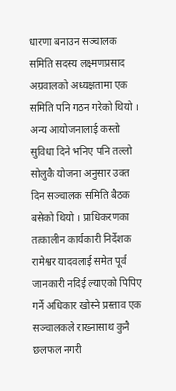धारणा बनाउन सञ्चालक समिति सदस्य लक्ष्मणप्रसाद अग्रवालको अध्यक्षतामा एक समिति पनि गठन गरेको थियो । अन्य आयोजनालाई कस्तो सुविधा दिने भनिए पनि तल्लो सोलुकै योजना अनुसार उक्त दिन सञ्चालक समिति बैठक बसेको थियो । प्राधिकरणका तत्कालीन कार्यकारी निर्देशक रामेश्वर यादवलाई समेत पूर्व जानकारी नदिई ल्याएको पिपिए गर्ने अधिकार खोस्ने प्रस्ताव एक सञ्चालकले राख्नासाथ कुनै छलफल नगरी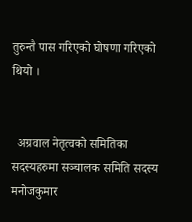तुरुन्तै पास गरिएको घोषणा गरिएको थियो ।


  अग्रवाल नेतृत्वको समितिका सदस्यहरुमा सञ्चालक समिति सदस्य मनोजकुमार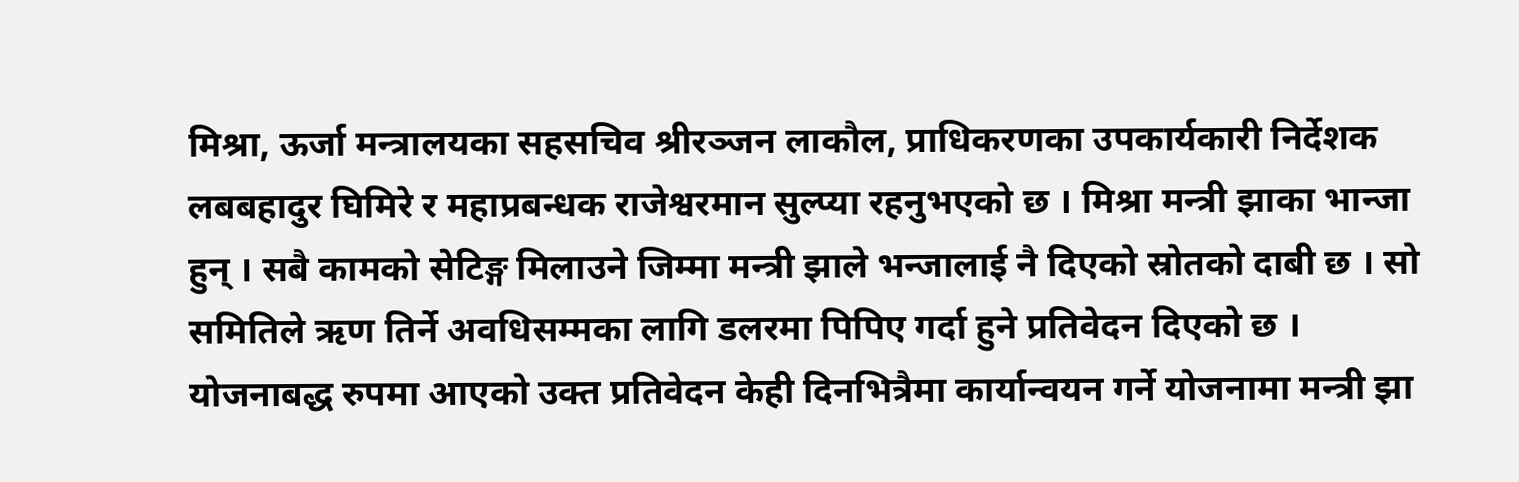मिश्रा, ऊर्जा मन्त्रालयका सहसचिव श्रीरञ्जन लाकौल, प्राधिकरणका उपकार्यकारी निर्देशक लबबहादुर घिमिरे र महाप्रबन्धक राजेश्वरमान सुल्प्या रहनुभएको छ । मिश्रा मन्त्री झाका भान्जा हुन् । सबै कामको सेटिङ्ग मिलाउने जिम्मा मन्त्री झाले भन्जालाई नै दिएको स्रोतको दाबी छ । सो समितिले ऋण तिर्ने अवधिसम्मका लागि डलरमा पिपिए गर्दा हुने प्रतिवेदन दिएको छ । योजनाबद्ध रुपमा आएको उक्त प्रतिवेदन केही दिनभित्रैमा कार्यान्वयन गर्ने योजनामा मन्त्री झा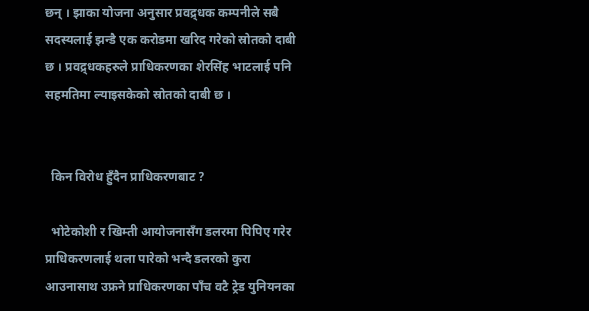छन् । झाका योजना अनुसार प्रवद्र्धक कम्पनीले सबै सदस्यलाई झन्डै एक करोडमा खरिद गरेको स्रोतको दाबी छ । प्रवद्र्धकहरुले प्राधिकरणका शेरसिंह भाटलाई पनि सहमतिमा ल्याइसकेको स्रोतको दाबी छ ।


  किन विरोध हुँदैन प्राधिकरणबाट ?

  भोटेकोशी र खिम्ती आयोजनासँग डलरमा पिपिए गरेर प्राधिकरणलाई थला पारेको भन्दै डलरको कुरा आउनासाथ उफ्रने प्राधिकरणका पाँच वटै ट्रेड युनियनका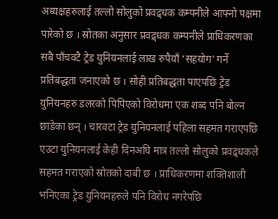अध्यक्षहरुलाई तल्लो सोलुको प्रवद्र्धक कम्पनीले आफ्नो पक्षमा पारेको छ । स्रोतका अनुसार प्रवद्र्धक कम्पनीले प्राधिकरणका सबै पाँचवटै ट्रेड युनियनलाई लाख रुपैयाँ ‘सहयोग’ गर्ने प्रतिबद्धता जनाएको छ । सोही प्रतिबद्धता पाएपछि ट्रेड युनियनहरु डलरको पिपिएको विरोधमा एक शब्द पनि बोल्न छाडेका छन् । चारवटा ट्रेड युनियनलाई पहिला सहमत गराएपछि एउटा युनियनलाई केही दिनअघि मात्र तल्लो सोलुको प्रवद्र्धकले सहमत गराएको स्रोतको दाबी छ । प्राधिकरणमा शक्तिशाली भनिएका ट्रेड युनियनहरुले पनि विरोध नगरेपछि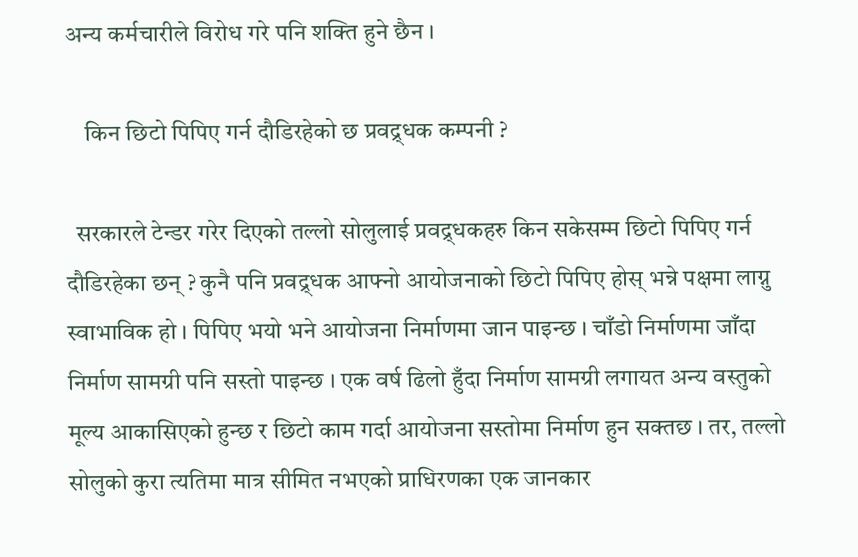अन्य कर्मचारीले विरोध गरे पनि शक्ति हुने छैन ।

    किन छिटो पिपिए गर्न दौडिरहेको छ प्रवद्र्धक कम्पनी ?

  सरकारले टेन्डर गरेर दिएको तल्लो सोलुलाई प्रवद्र्धकहरु किन सकेसम्म छिटो पिपिए गर्न दौडिरहेका छन् ? कुनै पनि प्रवद्र्धक आफ्नो आयोजनाको छिटो पिपिए होस् भन्ने पक्षमा लाग्नु स्वाभाविक हो । पिपिए भयो भने आयोजना निर्माणमा जान पाइन्छ । चाँडो निर्माणमा जाँदा निर्माण सामग्री पनि सस्तो पाइन्छ । एक वर्ष ढिलो हुँदा निर्माण सामग्री लगायत अन्य वस्तुको मूल्य आकासिएको हुन्छ र छिटो काम गर्दा आयोजना सस्तोमा निर्माण हुन सक्तछ । तर, तल्लो सोलुको कुरा त्यतिमा मात्र सीमित नभएको प्राधिरणका एक जानकार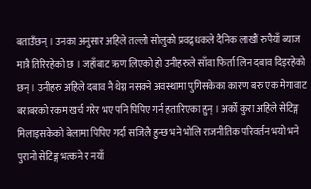बताउँछन् । उनका अनुसार अहिले तल्लो सोलुको प्रवद्र्धकले दैनिक लाखौं रुपैयाँ ब्याज मात्रै तिरिरहेको छ । जहाँबाट ऋण लिएको हो उनीहरुले साँवा फिर्ता लिन दबाव दिइरहेको छन् । उनीहरु अहिले दबाव नै थेग्न नसक्ने अवस्थामा पुगिसकेका कारण बरु एक मेगावाट बराबरको रकम खर्च गरेर भए पनि पिपिए गर्न हतारिएका हुन् । अर्को कुरा अहिले सेटिङ्ग मिलाइसकेको बेलामा पिपिए गर्दा सजिलै हुन्छ भने भोलि राजनीतिक परिवर्तन भयो भने पुरानो सेटिङ्ग भत्कने र नयाँ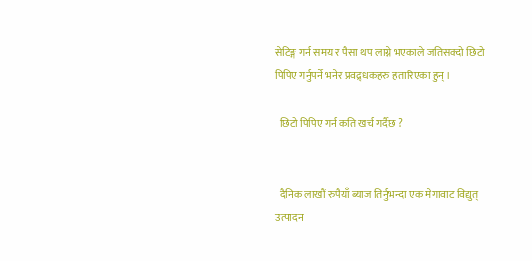सेटिङ्ग गर्न समय र पैसा थप लाग्ने भएकाले जतिसक्दो छिटो पिपिए गर्नुपर्ने भनेर प्रवद्र्धकहरु हतारिएका हुन् ।

  छिटो पिपिए गर्न कति खर्च गर्दैछ ?


  दैनिक लाखौं रुपैयाँ ब्याज तिर्नुभन्दा एक मेगावाट विद्युत् उत्पादन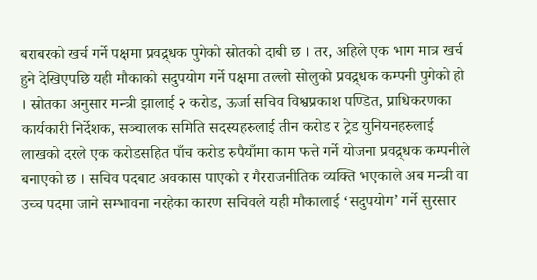बराबरको खर्च गर्ने पक्षमा प्रवद्र्धक पुगेको स्रोतको दाबी छ । तर, अहिले एक भाग मात्र खर्च हुने देखिएपछि यही मौकाको सदुपयोग गर्ने पक्षमा तल्लो सोलुको प्रवद्र्धक कम्पनी पुगेको हो । स्रोतका अनुसार मन्त्री झालाई २ करोड, ऊर्जा सचिव विश्वप्रकाश पण्डित, प्राधिकरणका कार्यकारी निर्देशक, सञ्चालक समिति सदस्यहरुलाई तीन करोड र ट्रेड युनियनहरुलाई लाखको दरले एक करोडसहित पाँच करोड रुपैयाँमा काम फत्ते गर्ने योजना प्रवद्र्धक कम्पनीले बनाएको छ । सचिव पदबाट अवकास पाएको र गैरराजनीतिक व्यक्ति भएकाले अब मन्त्री वा उच्च पदमा जाने सम्भावना नरहेका कारण सचिवले यही मौकालाई ‘सदुपयोग’ गर्ने सुरसार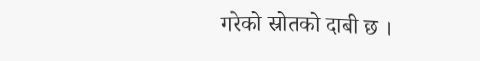गरेको स्रोतको दाबी छ ।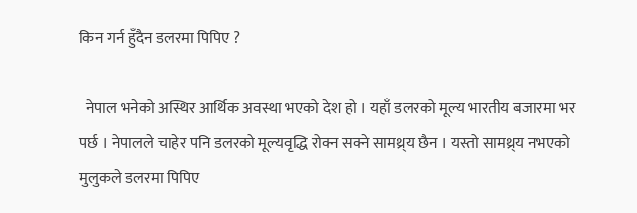किन गर्न हुँदैन डलरमा पिपिए ?

  नेपाल भनेको अस्थिर आर्थिक अवस्था भएको देश हो । यहाँ डलरको मूल्य भारतीय बजारमा भर पर्छ । नेपालले चाहेर पनि डलरको मूल्यवृद्धि रोक्न सक्ने सामथ्र्य छैन । यस्तो सामथ्र्य नभएको मुलुकले डलरमा पिपिए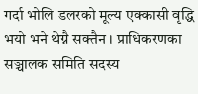गर्दा भोलि डलरको मूल्य एक्कासी वृद्धि भयो भने थेग्नै सक्तैन । प्राधिकरणका सञ्चालक समिति सदस्य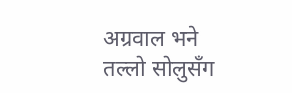अग्रवाल भने तल्लो सोलुसँग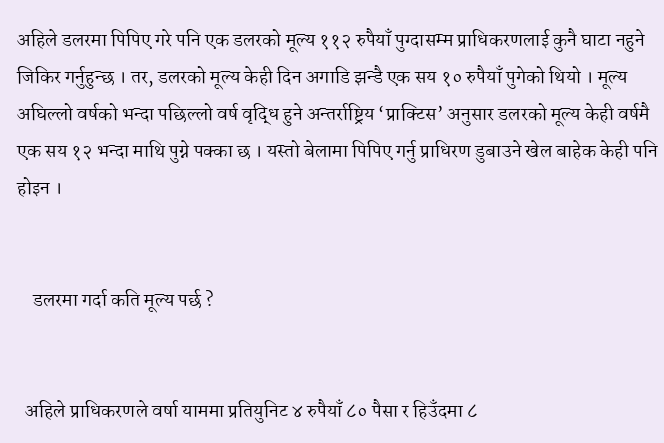अहिले डलरमा पिपिए गरे पनि एक डलरको मूल्य ११२ रुपैयाँ पुग्दासम्म प्राधिकरणलाई कुनै घाटा नहुने जिकिर गर्नुहुन्छ । तर, डलरको मूल्य केही दिन अगाडि झन्डै एक सय १० रुपैयाँ पुगेको थियो । मूल्य अघिल्लो वर्षको भन्दा पछिल्लो वर्ष वृद्धि हुने अन्तर्राष्ट्रिय ‘प्राक्टिस’ अनुसार डलरको मूल्य केही वर्षमै एक सय १२ भन्दा माथि पुग्ने पक्का छ । यस्तो बेलामा पिपिए गर्नु प्राधिरण डुबाउने खेल बाहेक केही पनि होइन ।


    डलरमा गर्दा कति मूल्य पर्छ ?


  अहिले प्राधिकरणले वर्षा याममा प्रतियुनिट ४ रुपैयाँ ८० पैसा र हिउँदमा ८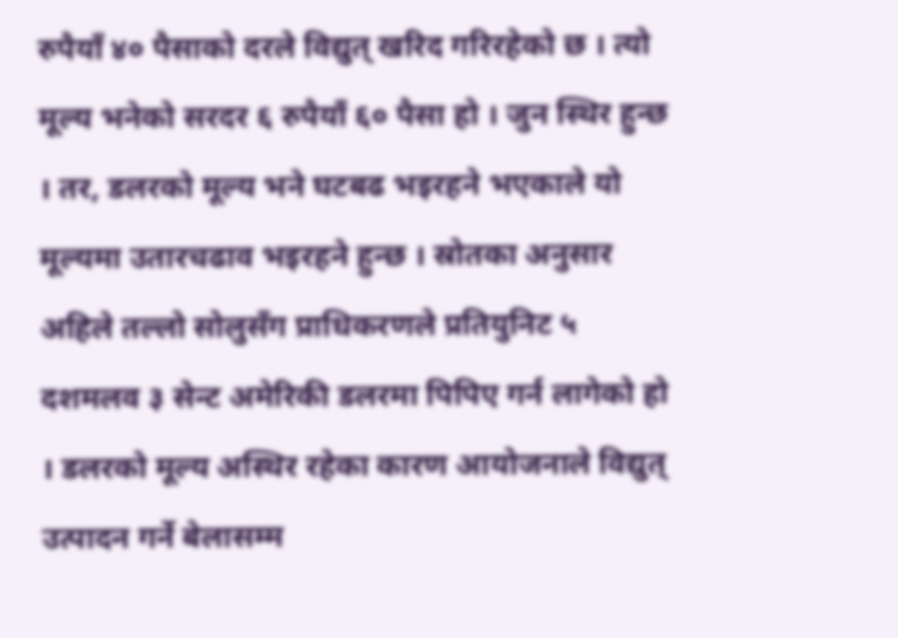रुपैयाँ ४० पैसाको दरले विद्युत् खरिद गरिरहेको छ । त्यो मूल्य भनेको सरदर ६ रुपैयाँ ६० पैसा हो । जुन स्थिर हुन्छ । तर, डलरको मूल्य भने घटबढ भइरहने भएकाले यो मूल्यमा उतारचढाव भइरहने हुन्छ । स्रोतका अनुसार अहिले तल्लो सोलुसँग प्राधिकरणले प्रतियुनिट ५ दशमलव ३ सेन्ट अमेरिकी डलरमा पिपिए गर्न लागेको हो । डलरको मूल्य अस्थिर रहेका कारण आयोजनाले विद्युत् उत्पादन गर्ने बेलासम्म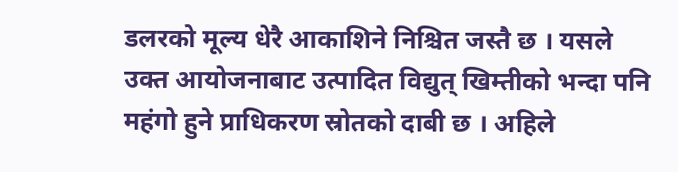डलरको मूल्य धेरै आकाशिने निश्चित जस्तै छ । यसले उक्त आयोजनाबाट उत्पादित विद्युत् खिम्तीको भन्दा पनि महंगो हुने प्राधिकरण स्रोतको दाबी छ । अहिले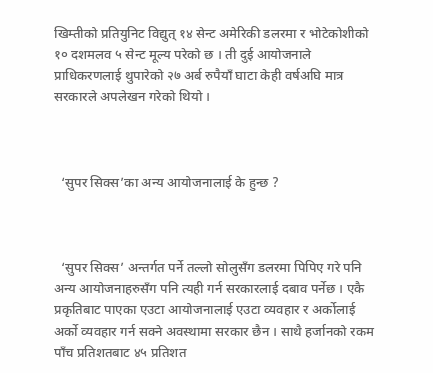खिम्तीको प्रतियुनिट विद्युत् १४ सेन्ट अमेरिकी डलरमा र भोटेकोशीको १० दशमलव ५ सेन्ट मूल्य परेको छ । ती दुई आयोजनाले प्राधिकरणलाई थुपारेको २७ अर्ब रुपैयाँ घाटा केही वर्षअघि मात्र सरकारले अपलेखन गरेको थियो ।



  ‘सुपर सिक्स’का अन्य आयोजनालाई के हुन्छ ?



  ‘सुपर सिक्स’ अन्तर्गत पर्ने तल्लो सोलुसँग डलरमा पिपिए गरे पनि अन्य आयोजनाहरुसँग पनि त्यही गर्न सरकारलाई दबाव पर्नेछ । एकै प्रकृतिबाट पाएका एउटा आयोजनालाई एउटा व्यवहार र अर्कोलाई अर्को व्यवहार गर्न सक्ने अवस्थामा सरकार छैन । साथै हर्जानको रकम पाँच प्रतिशतबाट ४५ प्रतिशत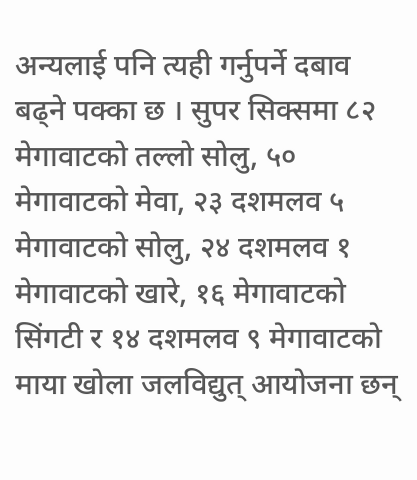अन्यलाई पनि त्यही गर्नुपर्ने दबाव बढ्ने पक्का छ । सुपर सिक्समा ८२ मेगावाटको तल्लो सोलु, ५० मेगावाटको मेवा, २३ दशमलव ५ मेगावाटको सोलु, २४ दशमलव १ मेगावाटको खारे, १६ मेगावाटको सिंगटी र १४ दशमलव ९ मेगावाटको माया खोला जलविद्युत् आयोजना छन्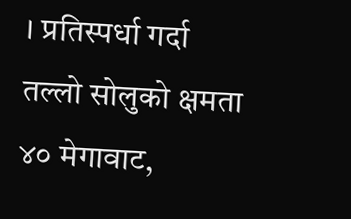। प्रतिस्पर्धा गर्दा तल्लो सोलुको क्षमता ४० मेगावाट,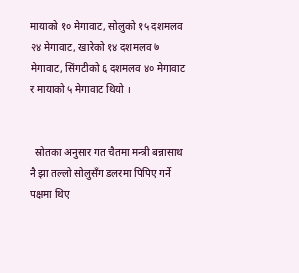मायाको १० मेगावाट, सोलुको १५ दशमलव २४ मेगावाट, खारेको १४ दशमलव ७ मेगावाट, सिंगटीको ६ दशमलव ४० मेगावाट र मायाको ५ मेगावाट थियो ।


  स्रोतका अनुसार गत चैतमा मन्त्री बन्नासाथ नै झा तल्लो सोलुसँग डलरमा पिपिए गर्ने पक्षमा थिए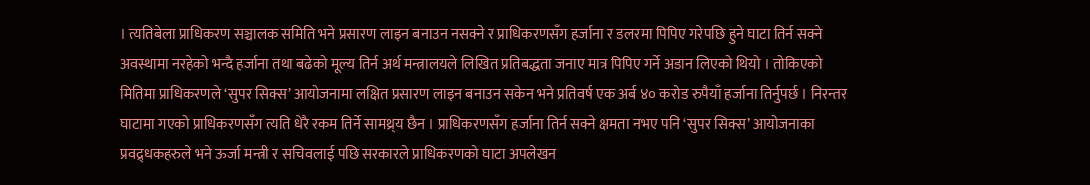। त्यतिबेला प्राधिकरण सञ्चालक समिति भने प्रसारण लाइन बनाउन नसक्ने र प्राधिकरणसँग हर्जाना र डलरमा पिपिए गरेपछि हुने घाटा तिर्न सक्ने अवस्थामा नरहेको भन्दै हर्जाना तथा बढेको मूल्य तिर्न अर्थ मन्त्रालयले लिखित प्रतिबद्धता जनाए मात्र पिपिए गर्ने अडान लिएको थियो । तोकिएको मितिमा प्राधिकरणले ‘सुपर सिक्स’ आयोजनामा लक्षित प्रसारण लाइन बनाउन सकेन भने प्रतिवर्ष एक अर्ब ४० करोड रुपैयाँ हर्जाना तिर्नुपर्छ । निरन्तर घाटामा गएको प्राधिकरणसँग त्यति धेरै रकम तिर्ने सामथ्र्य छैन । प्राधिकरणसँग हर्जाना तिर्न सक्ने क्षमता नभए पनि ‘सुपर सिक्स’ आयोजनाका प्रवद्र्धकहरुले भने ऊर्जा मन्त्री र सचिवलाई पछि सरकारले प्राधिकरणको घाटा अपलेखन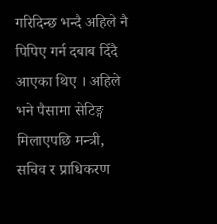गरिदिन्छ भन्दै अहिले नै पिपिए गर्न दबाब दिँदै आएका थिए । अहिले भने पैसामा सेटिङ्ग मिलाएपछि मन्त्री, सचिव र प्राधिकरण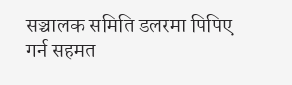सञ्चालक समिति डलरमा पिपिए गर्न सहमत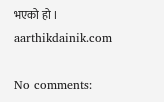भएको हो ।
aarthikdainik.com

No comments: